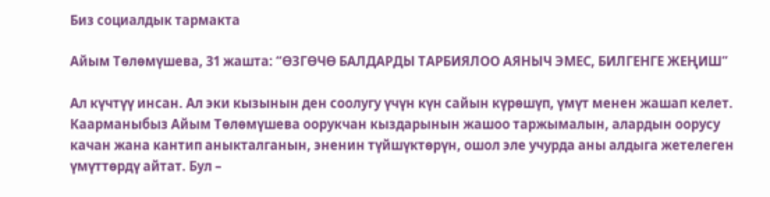Биз социалдык тармакта

Айым Төлөмүшева, 31 жашта: “ӨЗГӨЧӨ БАЛДАРДЫ ТАРБИЯЛОО АЯНЫЧ ЭМЕС, БИЛГЕНГЕ ЖЕҢИШ”

Ал күчтүү инсан. Ал эки кызынын ден соолугу үчүн күн сайын күрөшүп, үмүт менен жашап келет. Каарманыбыз Айым Төлөмүшева оорукчан кыздарынын жашоо таржымалын, алардын оорусу качан жана кантип аныкталганын, эненин түйшүктөрүн, ошол эле учурда аны алдыга жетелеген үмүттөрдү айтат. Бул –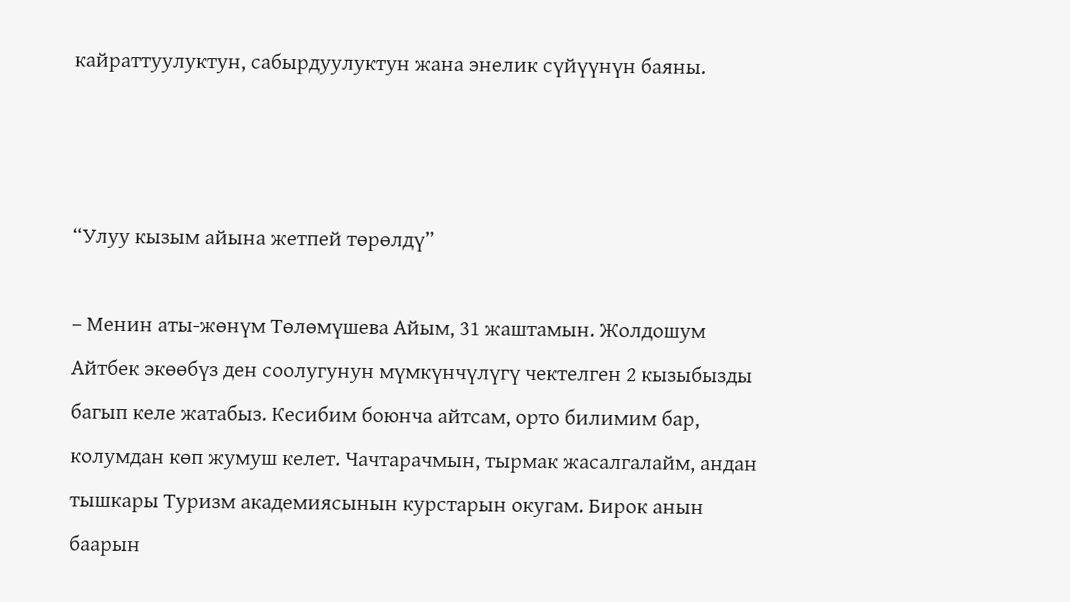кайраттуулуктун, сабырдуулуктун жана энелик сүйүүнүн баяны.



“Улуу кызым айына жетпей төрөлдү”

– Менин аты-жөнүм Төлөмүшева Айым, 31 жаштамын. Жолдошум Айтбек экөөбүз ден соолугунун мүмкүнчүлүгү чектелген 2 кызыбызды багып келе жатабыз. Кесибим боюнча айтсам, орто билимим бар, колумдан көп жумуш келет. Чачтарачмын, тырмак жасалгалайм, андан тышкары Туризм академиясынын курстарын окугам. Бирок анын баарын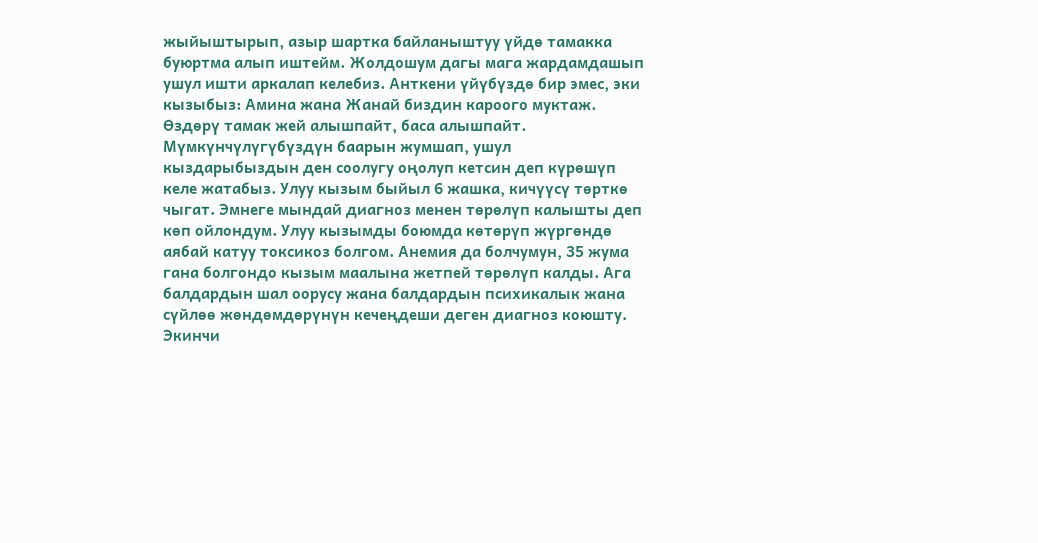жыйыштырып, азыр шартка байланыштуу үйдө тамакка буюртма алып иштейм. Жолдошум дагы мага жардамдашып ушул ишти аркалап келебиз. Анткени үйүбүздө бир эмес, эки кызыбыз: Амина жана Жанай биздин кароого муктаж. Өздөрү тамак жей алышпайт, баса алышпайт. Мүмкүнчүлүгүбүздүн баарын жумшап, ушул кыздарыбыздын ден соолугу оңолуп кетсин деп күрөшүп келе жатабыз. Улуу кызым быйыл 6 жашка, кичүүсү төрткө чыгат. Эмнеге мындай диагноз менен төрөлүп калышты деп көп ойлондум. Улуу кызымды боюмда көтөрүп жүргөндө аябай катуу токсикоз болгом. Анемия да болчумун, 35 жума гана болгондо кызым маалына жетпей төрөлүп калды. Ага балдардын шал оорусу жана балдардын психикалык жана сүйлөө жөндөмдөрүнүн кечеңдеши деген диагноз коюшту. Экинчи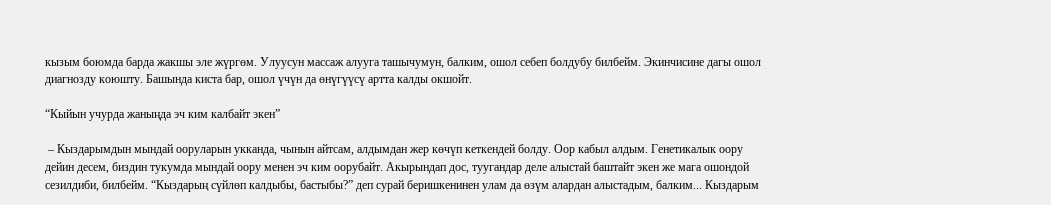кызым боюмда барда жакшы эле жүргөм. Улуусун массаж алууга ташычумун, балким, ошол себеп болдубу билбейм. Экинчисине дагы ошол диагнозду коюшту. Башында киста бар, ошол үчүн да өнүгүүсү артта калды окшойт.

“Кыйын учурда жаныңда эч ким калбайт экен”

 – Кыздарымдын мындай ооруларын укканда, чынын айтсам, алдымдан жер көчүп кеткендей болду. Оор кабыл алдым. Генетикалык оору дейин десем, биздин тукумда мындай оору менен эч ким оорубайт. Акырындап дос, туугандар деле алыстай баштайт экен же мага ошондой сезилдиби, билбейм. “Кыздарың сүйлөп калдыбы, бастыбы?” деп сурай беришкенинен улам да өзүм алардан алыстадым, балким... Кыздарым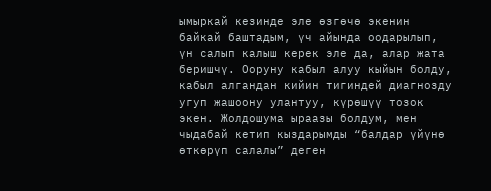ымыркай кезинде эле өзгөчө экенин байкай баштадым, үч айында оодарылып, үн салып калыш керек эле да, алар жата беришчү. Ооруну кабыл алуу кыйын болду, кабыл алгандан кийин тигиндей диагнозду угуп жашоону улантуу, күрөшүү тозок экен. Жолдошума ыраазы болдум, мен чыдабай кетип кыздарымды “балдар үйүнө өткөрүп салалы” деген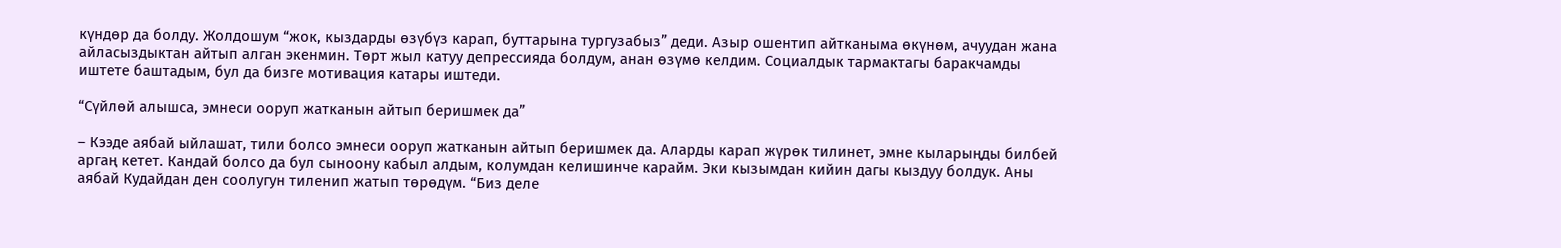күндөр да болду. Жолдошум “жок, кыздарды өзүбүз карап, буттарына тургузабыз” деди. Азыр ошентип айтканыма өкүнөм, ачуудан жана айласыздыктан айтып алган экенмин. Төрт жыл катуу депрессияда болдум, анан өзүмө келдим. Социалдык тармактагы баракчамды иштете баштадым, бул да бизге мотивация катары иштеди.

“Сүйлөй алышса, эмнеси ооруп жатканын айтып беришмек да”

– Кээде аябай ыйлашат, тили болсо эмнеси ооруп жатканын айтып беришмек да. Аларды карап жүрөк тилинет, эмне кыларыңды билбей аргаң кетет. Кандай болсо да бул сыноону кабыл алдым, колумдан келишинче карайм. Эки кызымдан кийин дагы кыздуу болдук. Аны аябай Кудайдан ден соолугун тиленип жатып төрөдүм. “Биз деле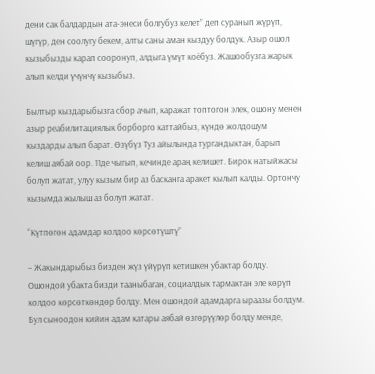дени сак балдардын ата-энеси болгубуз келет” деп суранып жүрүп, шүгүр, ден соолугу бекем, алты саны аман кыздуу болдук. Азыр ошол кызыбызды карап сооронуп, алдыга үмүт коёбуз. Жашообузга жарык алып келди үчүнчү кызыбыз.

Былтыр кыздарыбызга сбор ачып, каражат топтогон элек, ошону менен азыр реабилитациялык борборго каттайбыз, күндө жолдошум кыздарды алып барат. Өзүбүз Туз айылында тургандыктан, барып келиш аябай оор. 11де чыгып, кечинде араң келишет. Бирок натыйжасы болуп жатат, улуу кызым бир аз басканга аракет кылып калды. Ортончу кызымда жылыш аз болуп жатат.

“Күтпөгөн адамдар колдоо көрсөтүштү”

– Жакындарыбыз бизден жүз үйүрүп кетишкен убактар болду. Ошондой убакта бизди тааныбаган, социалдык тармактан эле көрүп колдоо көрсөткөндөр болду. Мен ошондой адамдарга ыраазы болдум. Бул сыноодон кийин адам катары аябай өзгөрүүлөр болду менде,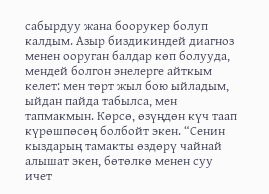сабырдуу жана боорукер болуп калдым. Азыр биздикиндей диагноз менен ооруган балдар көп болууда, мендей болгон энелерге айткым келет: мен төрт жыл бою ыйладым, ыйдан пайда табылса, мен тапмакмын. Көрсө, өзүңдөн күч таап күрөшпөсөң болбойт экен. “Сенин кыздарың тамакты өздөрү чайнай алышат экен, бөтөлкө менен суу ичет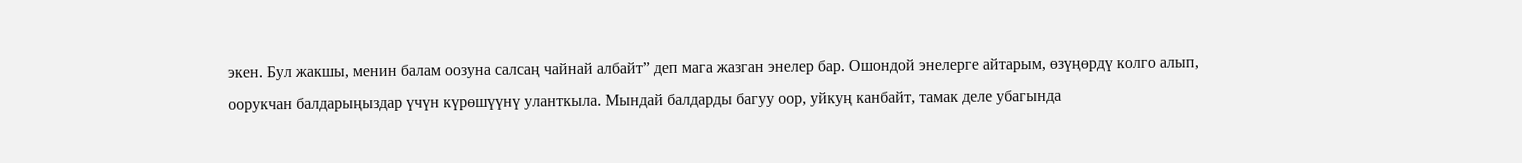экен. Бул жакшы, менин балам оозуна салсаң чайнай албайт” деп мага жазган энелер бар. Ошондой энелерге айтарым, өзүңөрдү колго алып, оорукчан балдарыңыздар үчүн күрөшүүнү уланткыла. Мындай балдарды багуу оор, уйкуң канбайт, тамак деле убагында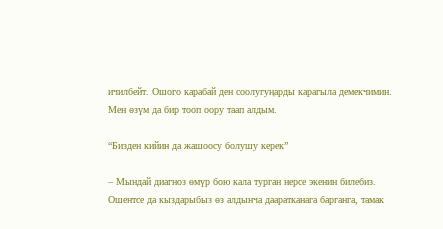ичилбейт. Ошого карабай ден соолугуңарды карагыла демекчимин. Мен өзүм да бир тооп оору таап алдым.

“Бизден кийин да жашоосу болушу керек”

– Мындай диагноз өмүр бою кала турган нерсе экенин билебиз. Ошентсе да кыздарыбыз өз алдынча дааратканага барганга, тамак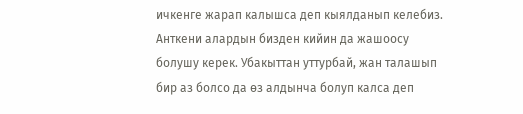ичкенге жарап калышса деп кыялданып келебиз. Анткени алардын бизден кийин да жашоосу болушу керек. Убакыттан уттурбай, жан талашып бир аз болсо да өз алдынча болуп калса деп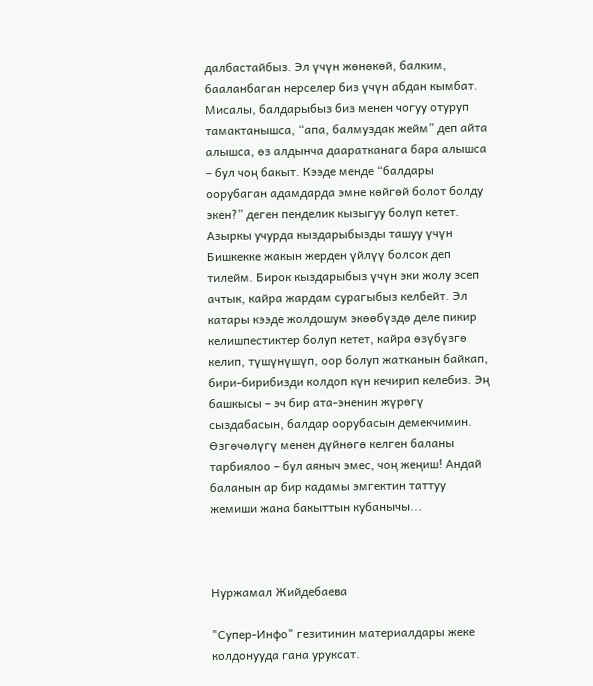далбастайбыз. Эл үчүн жөнөкөй, балким, бааланбаган нерселер биз үчүн абдан кымбат. Мисалы, балдарыбыз биз менен чогуу отуруп тамактанышса, “апа, балмуздак жейм” деп айта алышса, өз алдынча дааратканага бара алышса – бул чоң бакыт. Кээде менде “балдары оорубаган адамдарда эмне көйгөй болот болду экен?” деген пенделик кызыгуу болуп кетет. Азыркы учурда кыздарыбызды ташуу үчүн Бишкекке жакын жерден үйлүү болсок деп тилейм. Бирок кыздарыбыз үчүн эки жолу эсеп ачтык, кайра жардам сурагыбыз келбейт. Эл катары кээде жолдошум экөөбүздө деле пикир келишпестиктер болуп кетет, кайра өзүбүзгө келип, түшүнүшүп, оор болуп жатканын байкап, бири-бирибизди колдоп күн кечирип келебиз. Эң башкысы – эч бир ата-эненин жүрөгү сыздабасын, балдар оорубасын демекчимин. Өзгөчөлүгү менен дүйнөгө келген баланы тарбиялоо – бул аяныч эмес, чоң жеңиш! Андай баланын ар бир кадамы эмгектин таттуу жемиши жана бакыттын кубанычы...



Нуржамал Жийдебаева

"Супер-Инфо" гезитинин материалдары жеке колдонууда гана уруксат.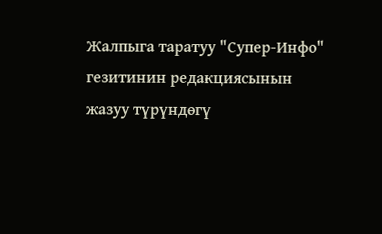Жалпыга таратуу "Супер-Инфо" гезитинин редакциясынын жазуу түрүндөгү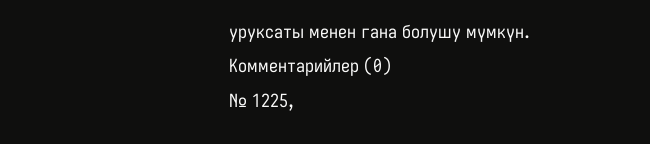уруксаты менен гана болушу мүмкүн.
Комментарийлер (0)
№ 1225,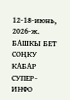12-18-июнь, 2026-ж.
БАШКЫ БЕТ
СОҢКУ КАБАР
СУПЕР-ИНФО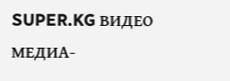SUPER.KG ВИДЕО
МЕДИА-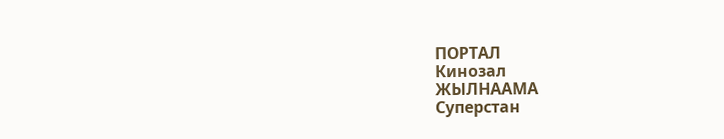ПОРТАЛ
Кинозал
ЖЫЛНААМА
Суперстан